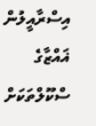އިސްރާއީލުން ޣައްޒާގެ ސްކޫލްތަކަށް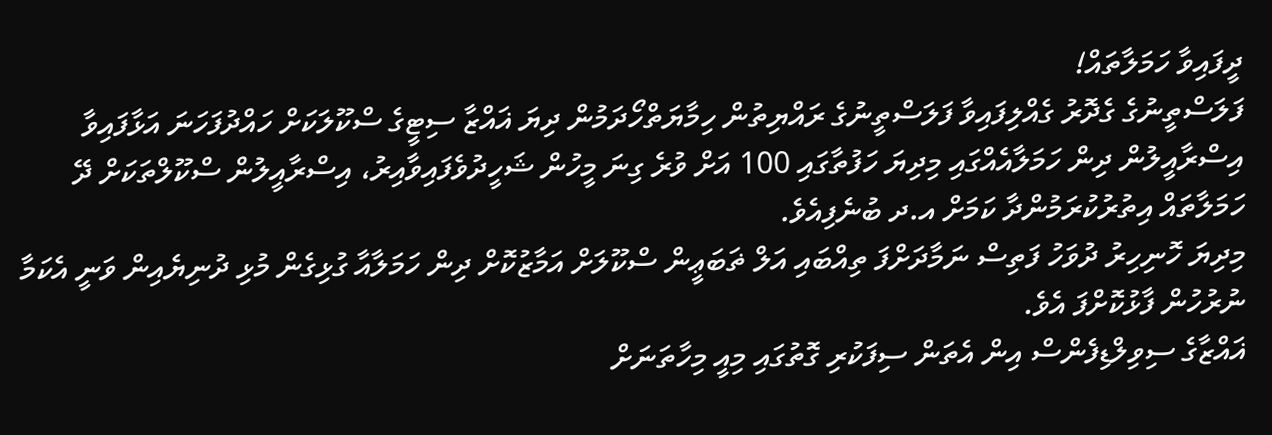ދީފައިވާ ހަމަލާތައް!
ފަލަސްތީނުގެ ގެދޮރު ގެއްލިފައިވާ ފަލަސްތީނުގެ ރައްޔިތުން ހިމާޔަތްހޯދަމުން ދިޔަ ޣައްޒާ ސިޓީގެ ސްކޫލަކަށް ހައްދުފަހަނަ އަޅާފައިވާ އިސްރާއީލުން ދިން ހަމަލާއެއްގައި މިދިޔަ ހަފުތާގައި 100 އަށް ވުރެ ގިނަ މީހުން ޝަހީދުވެފައިވާއިރު، އިސްރާއީލުން ސްކޫލްތަކަށް ދޭ ހަމަލާތައް އިތުރުކުރަމުންދާ ކަމަށް އ.ދ ބުނެފިއެވެ.
މިދިޔަ ހޮނިހިރު ދުވަހު ފަތިސް ނަމާދަށްފަ ތިއްބައި އަލް ޡަބަޢީން ސްކޫލަށް އަމާޒުކޮށް ދިން ހަމަލާއާ ގުޅިގެން މުޅި ދުނިޔެއިން ވަނީ އެކަމާ ނުރުހުން ފާޅުކޮށްފަ އެވެ.
ޣައްޒާގެ ސިވިލްޑިފެންސް އިން އެތަން ސިފަކުރި ގޮތުގައި މިއީ މިހާތަނަށް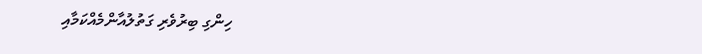ހިންގި ބިރުވެރި ގަތުލުއާންމެއްކަމާއި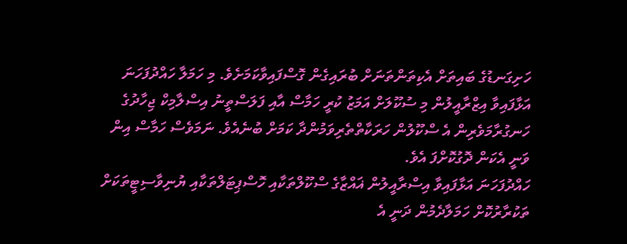ހަށިގަނޑުގެ ބައިތަށް އެކިތަންތަނަށް ބުރައިގެން ގޮސްފައިވާކަމަށެވެ. މި ހަމަލާ ހައްދުފަހަނަ އަޅާފައިވާ އިޒްރާއީލުން މި ސުކޫލަށް އަމަޒު ކުރީ ހަމާސް އާއި ފަލަސްތީނު އިސްލާމިކް ޖިހާދުގެ ހަނގުރާމަވެރިން އެ ސްކޫލުން ހަރަކާތްތެރިވަމުންދާ ކަމަށް ބުނެއެވެ. ނަމަވެސް ހަމާސް އިން ވަނީ އެކަން ދޮގުކޮށްފަ އެވެ.
ހައްދުފަހަނަ އަޅާފައިވާ އިސްރާއީލުން ޣައްޒާގެ ސްކޫލްތަކާއި ހޮސްޕިޓަލްތަކާއި ޔުނިވާސިޓީތަކަށް ތަކުރާރުކޮށް ހަމަލާދެމުން ދަނީ އެ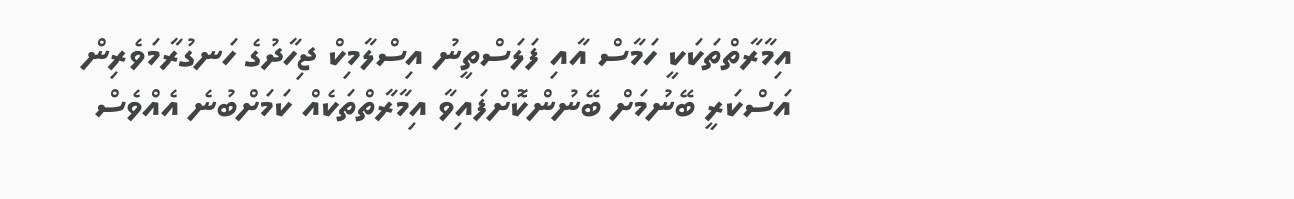އިމާރާތްތަކަކީ ހަމާސް އާއި ފަލަސްތީނު އިސްލާމިކް ޖިހާދުގެ ހަނގުރާމަވެރިން އަސްކަރީ ބޭނުމަށް ބޭނުންކޮށްފައިވާ އިމާރާތްތަކެއް ކަމަށްބުނެ އެއްވެސް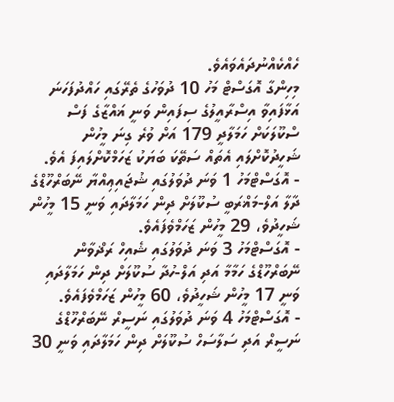ހެއްކެއްނުދައެވައެވެ.
މިހިންގާ އޮގަސްޓް މަހު 10 ދުވަހުގެ ތެރޭގައި ހައްދުފަހަނަ އަޅާފައިވާ އިސްރާއީލުގެ ސިފައިން ވަނީ ޣައްޒާގެ ފަސް ސްކޫލަކަށް ހަމަލާދީ 179 އަށް ވުރެ ގިނަ މީހުން ޝަހީދުކޮށްލައި އެތައް ސަތޭކަ ބަޔަކު ޒަހަމްކޮށްލައިފަ އެވެ.
- އޮގަސްޓްމަހު 1 ވަނަ ދުވަލުގައި ޝުޖައިޢިއްޔާ ނޭބަރްހޫޑްގެ ދާލާ އަލް-މަޣްރަބީ ސުކޫލަށް ދިން ހަމަލާދައި ވަނީ 15 މީހުން ޝަހީދުވެ، 29 މީހުން ޒަހަމްވެފައެވެ.
- އޮގަސްޓްމަހު 3 ވަނަ ދުވަލުގައި ޝެއިހް ރަޛްވާން ނޭބަރްހޫޑްގެ ހަމާމާ އަދި އަލް-ހުދާ ސުކޫލަށް ދިން ހަމަލާދައި ވަނީ 17 މީހުން ޝަހީދުވެ، 60 މީހުން ޒަހަމްވެފައެވެ.
- އޮގަސްޓްމަހު 4 ވަނަ ދުވަލުގައި ނަސީރް ނޭބަރްހޫޑްގެ ނަސީރް އަދި ސަލާސަހް ސުކޫލަށް ދިން ހަމަލާދައި ވަނީ 30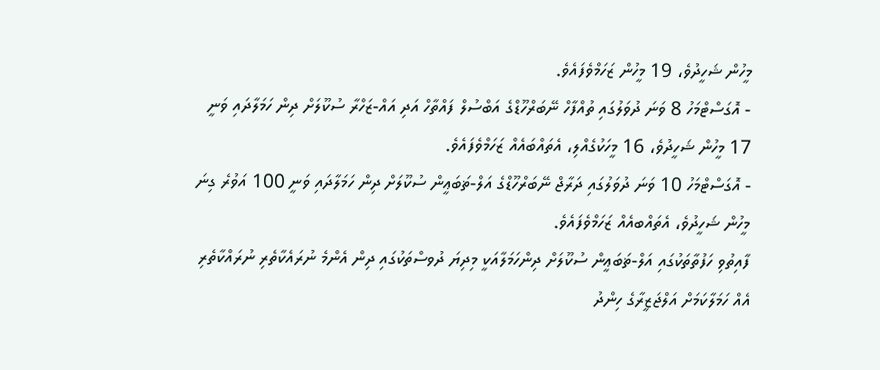މީހުން ޝަހީދުވެ، 19 މީހުން ޒަހަމްވެފައެވެ.
- އޮގަސްޓްމަހު 8 ވަނަ ދުވަލުގައި ތުއްފާހް ނޭބަރްހޫޑްގެ އަބްސުލް ފައްތާހް އަދި އައް-ޒަހްރާ ސުކޫލަށް ދިން ހަމަލާދައި ވަނީ 17 މީހުން ޝަހީދުވެ، 16 މީހަކުގެއްލި، އެތައްބައެއް ޒަހަމްވެފައެވެ.
- އޮގަސްޓްމަހު 10 ވަނަ ދުވަލުގައި ދަރާޖް ނޭބަރްހޫޑްގެ އަލް-ޡަބަޢީން ސުކޫލަށް ދިން ހަމަލާދައި ވަނީ 100 އަވުރެ ގިނަ މީހުން ޝަހީދުވެ، އެތައްބއެއް ޒަހަމްވެފައެވެ.
ފާއިތުވި ހަފުތާތަކުގައި އަލް-ޡަބަޢީން ސުކޫލަށް ދިންހަމަލާއަކީ މިދިޔަ ދުވސްތަކުގައި ދިން އެންމެ ނުރައެކާތެރި ނުރައްކާތެރި އެއް ހަމަލާކަމަށް އަލްޖަޒީރާގެ ހިންދު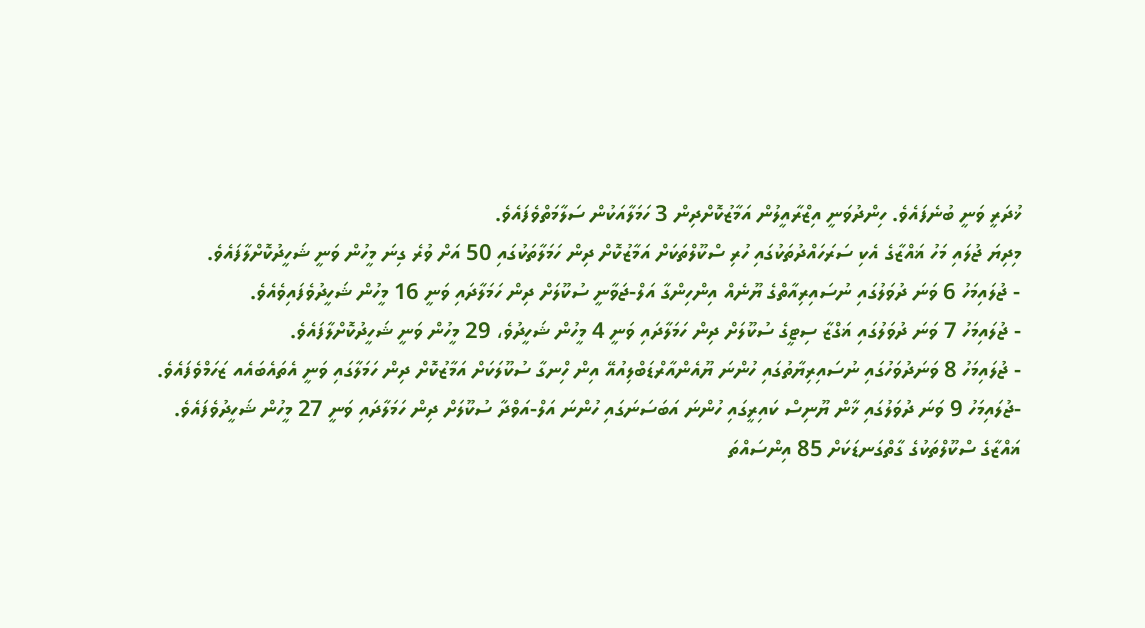ޚުދަރީ ވަނީ ބުނެފައެވެ. ހިންދުވަނީ އިޒްރާއީލުން އަމާޒުކޮށްދިން 3 ހަމަލާއަކުން ސަލާމަތްވެފައެވެ.
މިދިޔަ ޖުލައި މަހު ޣައްޒާގެ އެކި ސަރަހައްދުތަކުގައި ހުރި ސްކޫލްތަކަށް އަމާޒުކޮށް ދިން ހަމަލާތަކުގައި 50 އަށް ވުރެ ގިނަ މީހުން ވަނީ ޝަހީދުކޮށްލާފައެވެ.
- ޖުލައިމަހު 6 ވަނަ ދުވަލުގައި ނުސައިރިއާތްގެ ޔޫނެއް އިންހިންގާ އަލް-ޖަވާނީ ސުކޫލަށް ދިން ހަމަލާދައި ވަނީ 16 މީހުން ޝަހީދުވެފައިވެއެވެ.
- ޖުލައިމަހު 7 ވަނަ ދުވަލުގައި ޣަގްޒާ ސިޓީގެ ސުކޫލަށް ދިން ހަމަލާދައި ވަނީ 4 މީހުން ޝަހީދުވެ، 29 މީހުން ވަނީ ޝަހީދުކޮށްލާފައެވެ.
- ޖުލައިމަހު 8 ވަނަދުވަހުގައި ނުސައިރިޔާތުގައި ހުންނަ ޔޫއެންއާރްޑަބްލިއުއޭ އިން ހިްނގާ ސުކޫލަކަށް އަމާޒުކޮށް ދިން ހަމަލާގައި ވަނީ އެތައެބައެއ ޒަހަމްވެފައެވެ.
-ޖުލައިމަހު 9 ވަނަ ދުވަލުގައި ޚާން ޔޫނިސް ކައިރީގައި ހުންނަ އަބަސަނަގައި ހުންނަ އަލް-އަވްދާ ސުކޫލަށް ދިން ހަމަލާދައި ވަނީ 27 މީހުން ޝަހީދުވެފައެވެ.
ޣައްޒާގެ ސްކޫލްތަކުގެ ގާތްގަނޑަކަށް 85 އިންސައްތަ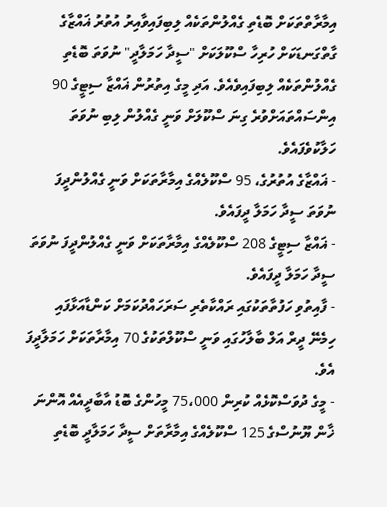އިމާރާތްތަކަށް ބޮޑެތި ގެއްލުންތަކެއް ލިބިފައިވާއިރު އުތުރު ޣައްޒާގެ ގާތްގަނޑަކަށް ހުރިހާ ސްކޫލަކަށް "ސީދާ ހަމަލާދީ" ނުވަތަ ބޮޑެތި ގެއްލުންތަކެއް ލިބިފައިވެއެވެ. އަދި މީގެ އިތުރުން ޣައްޒާ ސިޓީގެ 90 އިންސައްތައަށްވުރެ ގިނަ ސްކޫލަށް ވަނީ ގެއްލުން ލިބި ނުވަތަ ހަލާކުވެފައެވެ.
- ޣައްޒާގެ އުތުރުގެ، 95 ސްކޫލެއްގެ އިމާރާތަކަށް ވަނީ ގެއްލުންދީފަ ނުވަތަ ސީދާ ހަމަލާ ދީފައެވެ.
- ޣައްޒާ ސިޓީގެ 208 ސްކޫލެއްގެ އިމާރާތަކަށް ވަނީ ގެއްލުންދީފަ ނުވަތަ ސީދާ ހަމަލާ ދީފައެވެ.
- ފާއިތުވި ހަފުތާތަކުގައި ރައްކާތެރި ސަރަހައްދުކަމަށް ކަންޑާއަޅާފައި ހިމެނޭ ދީރް އަލް ބާލާހުގައި ވަނީ ސްކޫލްތަކުގެ 70 އިމާރާތަކަށް ހަމަލާދީފަ އެވެ.
- މީގެ ދުވަސްކޮޅެއް ކުރިން 75،000 މީހުންގެ ބޮޑު އާބާދީއެއް އޮންނަ ޚާން ޔޫނުސްގެ 125 ސްކޫލެއްގެ އިމާރާތަށް ސީދާ ހަމަލާދީ ބޮޑެތި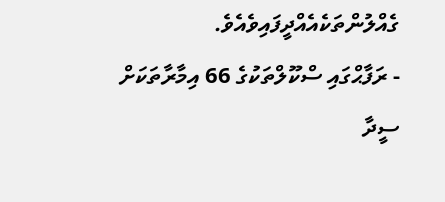ގެއްލުންތަކެއެއްދީފައިވެއެވެ.
- ރަފާޙްގައި ސްކޫލްތަކުގެ 66 އިމާރާތަކަށް ސީދާ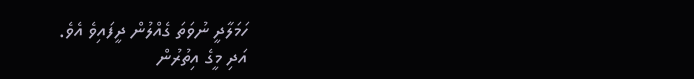ހަމަލާދީ ނުވަތަ ގެއްލުން ދީފައިވެ އެވެ.
އަދި މީގެ އިތުރުން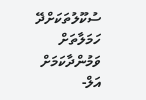ސުކޫލުތަކަށްދޭ ހަމަލާތަށް ވަމުންދާކަމަށް އަލް-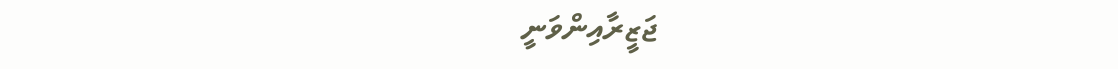ޖަޒީރާއިންވަނީ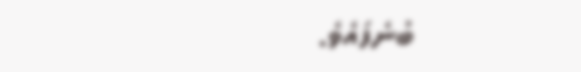ބުނެފައެވެ.